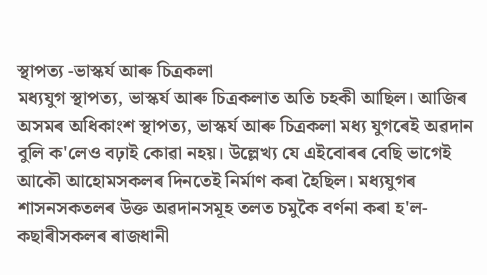স্থাপত্য -ভাস্কৰ্য আৰু চিত্ৰকলা
মধ্যযুগ স্থাপত্য, ভাস্কৰ্য আৰু চিত্ৰকলাত অতি চহকী আছিল। আজিৰ অসমৰ অধিকাংশ স্থাপত্য, ভাস্কৰ্য আৰু চিত্ৰকলা মধ্য যুগৰেই অৱদান বুলি ক'লেও বঢ়াই কোৱা নহয়। উল্লেখ্য যে এইবোৰৰ বেছি ভাগেই আকৌ আহোমসকলৰ দিনতেই নিৰ্মাণ কৰা হৈছিল। মধ্যযুগৰ শাসনসকতলৰ উক্ত অৱদানসমূহ তলত চমুকৈ বৰ্ণনা কৰা হ'ল- কছাৰীসকলৰ ৰাজধানী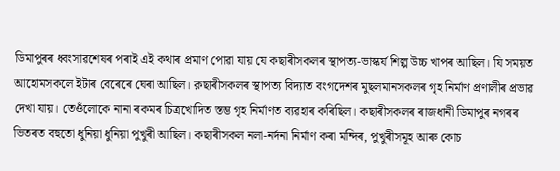ডিমাপুৰৰ ধ্বংসাৱশেষৰ পৰাই এই কথাৰ প্ৰমাণ পোৱা যায় যে কছাৰীসকলৰ স্থাপত্য-ভাস্কৰ্য শিল্প উচ্চ খাপৰ আছিল। যি সময়ত আহোমসকলে ইটাৰ বেৰেৰে ঘেৰা আছিল। ক়ছাৰীসকলৰ স্থাপত্য বিদ্যাত বংগদেশৰ মুছলমানসকলৰ গৃহ নিৰ্মাণ প্ৰণালীৰ প্ৰভাৱ দেখা যায়। তেওঁলোকে নানা ৰকমৰ চিত্ৰখোদিত স্তম্ভ গৃহ নিৰ্মাণত ব্যৱহাৰ কৰিছিল। কছাৰীসকলৰ ৰাজধানী ডিমাপুৰ নগৰৰ ভিতৰত বহুতো ধুনিয়া ধুনিয়া পুখুৰী আছিল। কছাৰীসকল নলা-নৰ্দনা নিৰ্মাণ কৰা মন্দিৰ, পুখুৰীসমূহ আৰু কোচ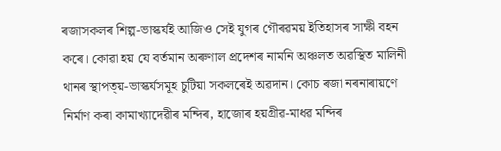ৰজাসকলৰ শিল্প-ভাস্কৰ্যই আজিও সেই যুগৰ গৌৰৱময় ইতিহাসৰ সাক্ষী বহন কৰে। কোৱা হয় যে বৰ্তমান অৰুণাল প্ৰদেশৰ নামনি অঞ্চলত অৱস্থিত মালিনী থানৰ স্থাপত্য়-ভাস্কৰ্যসমূহ চুটিয়া সকলৰেই অৱদান। কোচ ৰজা নৰনাৰায়ণে নিৰ্মাণ কৰা কামাখ্যাদেৱীৰ মন্দিৰ, হাজোৰ হয়গ্ৰীৱ-মাধৱ মন্দিৰ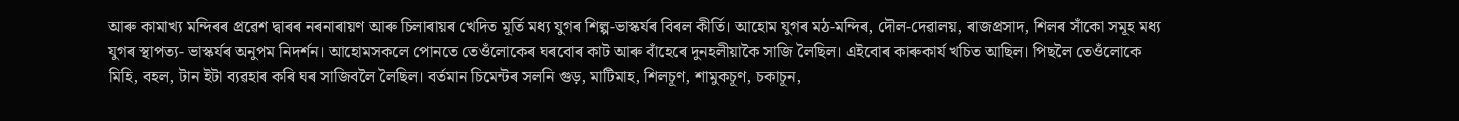আৰু কামাখ্য মন্দিৰৰ প্ৰৱেশ দ্বাৰৰ নৰনাৰায়ণ আৰু চিলাৰায়ৰ খেদিত মূৰ্তি মধ্য যুগৰ শিল্প-ভাস্কৰ্যৰ বিৰল কীৰ্তি। আহোম যুগৰ মঠ-মন্দিৰ, দৌল-দেৱালয়, ৰাজপ্ৰসাদ, শিলৰ সাঁকো সমূহ মধ্য যুগৰ স্থাপত্য- ভাস্কৰ্যৰ অনুপম নিদৰ্শন। আহোমসকলে পোনতে তেওঁলোকেৰ ঘৰবোৰ কাট আৰু বাঁহেৰে দুনহলীয়াকৈ সাজি লৈছিল। এইবোৰ কাৰুকাৰ্য খচিত আছিল। পিছলৈ তেওঁলোকে মিহি, বহল, টান ইটা ব্যৱহাৰ কৰি ঘৰ সাজিবলৈ লৈছিল। বৰ্তমান চিমেন্টৰ সলনি গুড়, মাটিমাহ, শিলচূণ, শামুকচূণ, চকাচূন,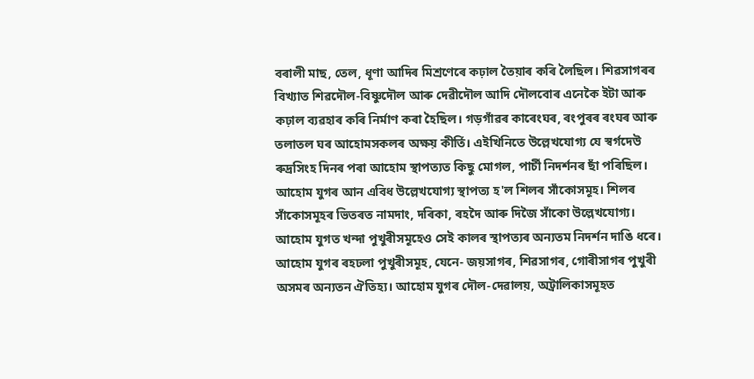বৰালী মাছ, তেল, ধূণা আদিৰ মিশ্ৰণেৰে কঢ়াল তৈয়াৰ কৰি লৈছিল। শিৱসাগৰৰ বিখ্যাত শিৱদৌল-বিষ্ণুদৌল আৰু দেৱীদৌল আদি দৌলবোৰ এনেকৈ ইটা আৰু কঢ়াল ব্যৱহাৰ কৰি নিৰ্মাণ কৰা হৈছিল। গড়গাঁৱৰ কাৰেংঘৰ, ৰংপুৰৰ ৰংঘৰ আৰু তলাতল ঘৰ আহোমসকলৰ অক্ষয় কীৰ্তি। এইখিনিতে উল্লেখযোগ্য যে স্বৰ্গদেউ ৰুদ্ৰসিংহ দিনৰ পৰা আহোম স্থাপত্যত কিছু মোগল, পাৰ্চী নিদৰ্শনৰ ছাঁ পৰিছিল। আহোম যুগৰ আন এবিধ উল্লেখযোগ্য স্থাপত্য হ'ল শিলৰ সাঁকোসমূহ। শিলৰ সাঁকোসমূহৰ ভিতৰত নামদাং, দৰিকা, ৰহদৈ আৰু দিজৈ সাঁকো উল্লেখযোগ্য। আহোম যুগত খন্দা পুখুৰীসমূহেও সেই কালৰ স্থাপত্যৰ অন্যতম নিদৰ্শন দাঙি ধৰে। আহোম যুগৰ ৰহঢলা পুখুৰীসমূহ, যেনে- জয়সাগৰ, শিৱসাগৰ, গোৰীসাগৰ পুখুৰী অসমৰ অন্যতন ঐতিহ্য। আহোম যুগৰ দৌল-দেৱালয়, অট্ৰালিকাসমূহত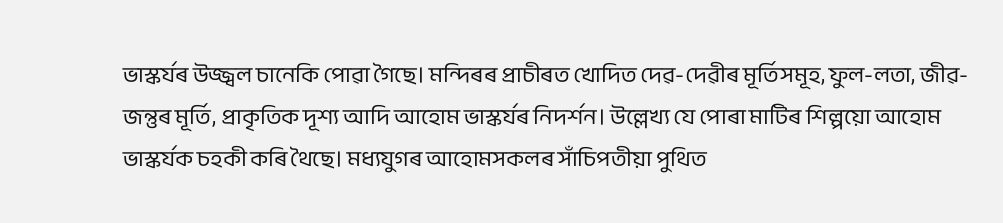ভাস্কৰ্যৰ উজ্জ্বল চানেকি পোৱা গৈছে। মন্দিৰৰ প্ৰাচীৰত খোদিত দেৱ-দেৱীৰ মূৰ্তিসমূহ, ফুল-লতা, জীৱ-জন্তুৰ মূৰ্তি, প্ৰাকৃতিক দূশ্য আদি আহোম ভাস্কৰ্যৰ নিদৰ্শন। উল্লেখ্য যে পোৰা মাটিৰ শিল্পয়ো আহোম ভাস্কৰ্যক চহকী কৰি থৈছে। মধ্যযুগৰ আহোমসকলৰ সাঁচিপতীয়া পুথিত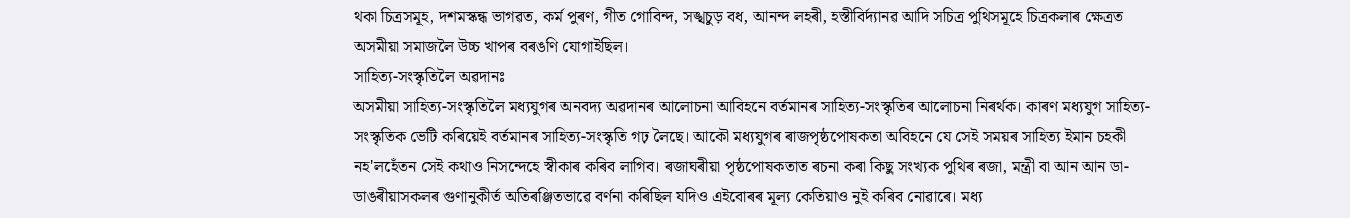থকা চিত্ৰসমূহ, দশমস্কন্ধ ভাগৱত, কৰ্ম পুৰণ, গীত গোবিন্দ, সঙ্খচুড় বধ, আনন্দ লহৰী, হস্তীবিৰ্দ্যানৱ আদি সচিত্ৰ পুথিসমূহে চিত্ৰকলাৰ ক্ষেত্ৰত অসমীয়া সমাজলৈ উচ্চ খাপৰ বৰঙণি যোগাইছিল।
সাহিত্য-সংস্কৃতিলৈ অৱদানঃ
অসমীয়া সাহিত্য-সংস্কৃতিলৈ মধ্যযুগৰ অনবদ্য অৱদানৰ আলোচনা আবিহনে বৰ্তমানৰ সাহিত্য-সংস্কৃতিৰ আলোচনা নিৰৰ্থক। কাৰণ মধ্যযুগ সাহিত্য-সংস্কৃতিক ভেটি কৰিয়েই বৰ্তমানৰ সাহিত্য-সংস্কৃতি গঢ় লৈছে। আকৌ মধ্যযুগৰ ৰাজপৃষ্ঠপোষকতা অবিহনে যে সেই সময়ৰ সাহিত্য ইমান চহকী নহ'লহেঁতন সেই কথাও নিসন্দেহে স্বীকাৰ কৰিব লাগিব। ৰজাঘৰীয়া পৃষ্ঠপোষকতাত ৰচনা কৰা কিছু সংখ্যক পুথিৰ ৰজা, মন্ত্ৰী বা আন আন ডা-ডাঙৰীয়াসকলৰ গুণানুকীৰ্ত অতিৰঞ্জিতভাৱে বৰ্ণনা কৰিছিল যদিও এইবোৰৰ মূল্য কেতিয়াও নুই কৰিব নোৱাৰে। মধ্য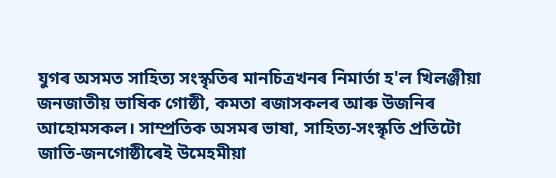যুগৰ অসমত সাহিত্য সংস্কৃতিৰ মানচিত্ৰখনৰ নিমাৰ্তা হ'ল খিলঞ্জীয়া জনজাতীয় ভাষিক গোষ্ঠী, কমতা ৰজাসকলৰ আৰু উজনিৰ আহোমসকল। সাম্প্ৰতিক অসমৰ ভাষা, সাহিত্য-সংস্কৃতি প্ৰতিটো জাতি-জনগোষ্ঠীৰেই উমেহমীয়া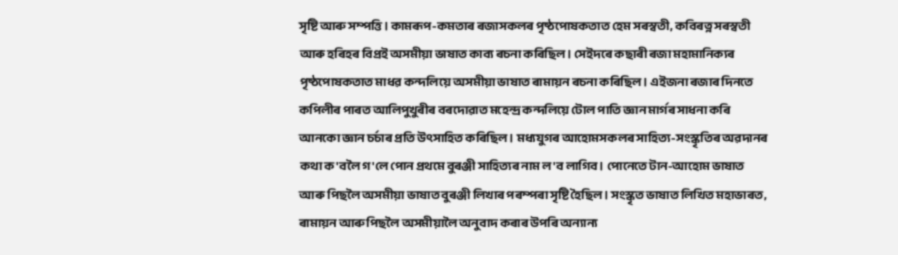সৃষ্টি আৰু সম্পত্তি। কামৰূপ-কমতাৰ ৰজাসকলৰ পৃষ্ঠপোষকতাত হেম সৰস্বতী, কবিৰত্ন সৰস্বতী আৰু হৰিহৰ বিপ্ৰই অসমীয়া ভাষাত কাব্য ৰচনা কৰিছিল। সেইদৰে কছাৰী ৰজা মহামানিক্যৰ পৃষ্ঠপোষকতাত মাধৱ কন্দলিয়ে অসমীয়া ভাষাত ৰামায়ন ৰচনা কৰিছিল। এইজনা ৰজাৰ দিনতে কপিলীৰ পাৰত আলিপুখুৰীৰ বৰদোৱাত মহেন্দ্ৰ কন্দলিয়ে টোল পাতি জ্ঞান মাৰ্গৰ সাধনা কৰি আনকো জ্ঞান চৰ্চাৰ প্ৰতি উৎসাহিত কৰিছিল। মধ্যযুগৰ আহোমসকলৰ সাহিত্য-সংস্কৃতিৰ অৱদানৰ কথা ক'বলৈ গ'লে পোন প্ৰথমে বুৰঞ্জী সাহিত্যৰ নাম ল'ব লাগিব। পোনেতে টান-আহোম ভাষাত আৰু পিছলৈ অসমীয়া ভাষাত বুৰঞ্জী লিখাৰ পৰম্পৰা সৃষ্টি হৈছিল। সংস্কৃত ভাষাত লিখিত মহাভাৰত, ৰামায়ন আৰু পিছলৈ অসমীয়ালৈ অনুবাদ কৰাৰ উপৰি অন্যান্য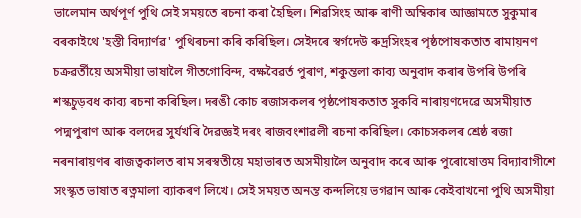ভালেমান অৰ্থপূৰ্ণ পুথি সেই সময়তে ৰচনা কৰা হৈছিল। শিৱসিংহ আৰু ৰাণী অম্বিকাৰ আজ্ঞামতে সুকুমাৰ বৰকাইথে 'হস্তী বিদ্যাৰ্ণৱ' পুথিৰচনা কৰি কৰিছিল। সেইদৰে স্বৰ্গদেউ ৰুদ্ৰসিংহৰ পৃষ্ঠপোষকতাত ৰামায়নণ চক্ৰৱৰ্তীয়ে অসমীয়া ভাষালৈ গীতগোবিন্দ, বক্ষবৈৱৰ্ত পুৰাণ, শকুন্তলা কাব্য অনুবাদ কৰাৰ উপৰি উপৰি শস্কচুড়বধ কাব্য ৰচনা কৰিছিল। দৰঙী কোচ ৰজাসকলৰ পৃষ্ঠপোষকতাত সুকবি নাৰায়ণদেৱে অসমীয়াত পদ্মপুৰাণ আৰু বলদেৱ সুৰ্যখৰি দৈৱজ্ঞই দৰং ৰাজবংশাৱলী ৰচনা কৰিছিল। কোচসকলৰ শ্ৰেষ্ঠ ৰজা নৰনাৰায়ণৰ ৰাজত্বকালত ৰাম সৰস্বতীয়ে মহাভাৰত অসমীয়ালৈ অনুবাদ কৰে আৰু পুৰোষোত্তম বিদ্যাবাগীশে সংস্কৃত ভাষাত ৰত্নমালা ব্যাকৰণ লিখে। সেই সময়ত অনন্ত কন্দলিয়ে ভগৱান আৰু কেইবাখনো পুথি অসমীয়া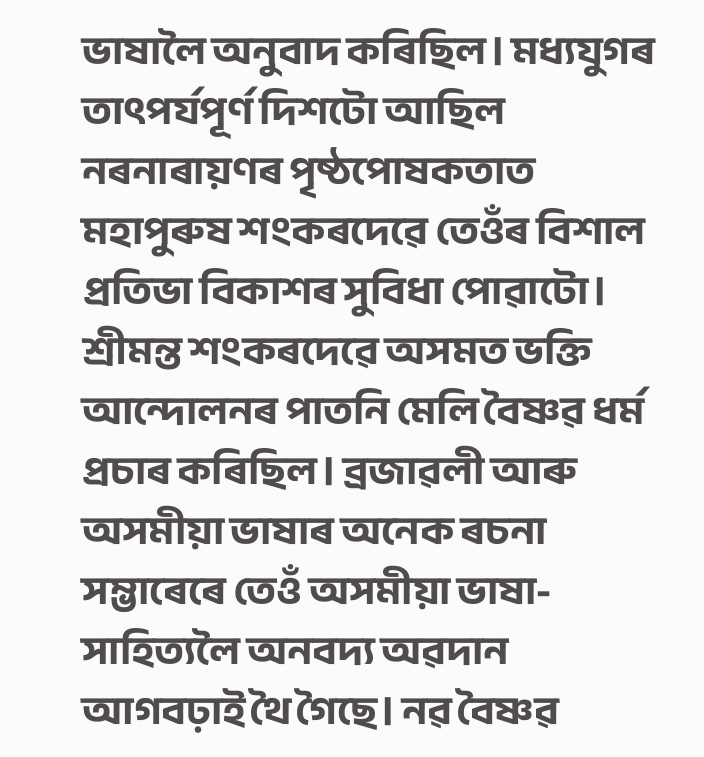ভাষালৈ অনুবাদ কৰিছিল। মধ্যযুগৰ তাৎপৰ্যপূৰ্ণ দিশটো আছিল নৰনাৰায়ণৰ পৃষ্ঠপোষকতাত মহাপুৰুষ শংকৰদেৱে তেওঁৰ বিশাল প্ৰতিভা বিকাশৰ সুবিধা পোৱাটো। শ্ৰীমন্ত শংকৰদেৱে অসমত ভক্তি আন্দোলনৰ পাতনি মেলি বৈষ্ণৱ ধৰ্ম প্ৰচাৰ কৰিছিল। ব্ৰজাৱলী আৰু অসমীয়া ভাষাৰ অনেক ৰচনা সম্ভাৰেৰে তেওঁ অসমীয়া ভাষা-সাহিত্যলৈ অনবদ্য অৱদান আগবঢ়াই থৈ গৈছে। নৱ বৈষ্ণৱ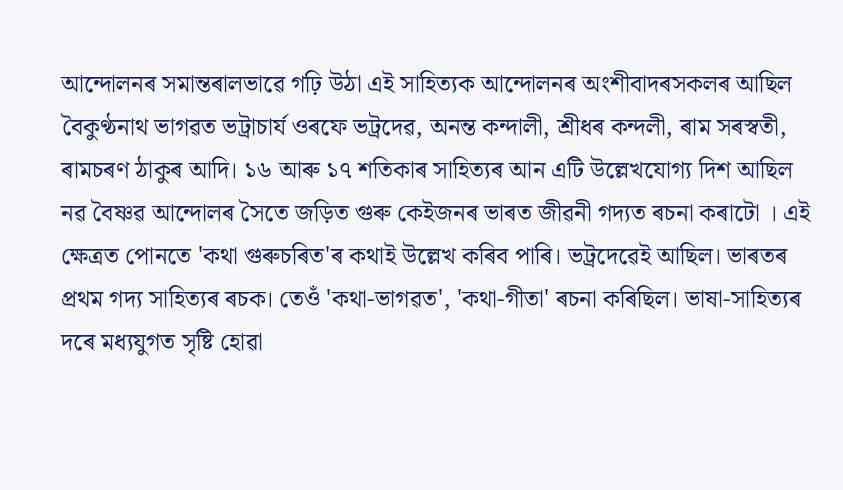আন্দোলনৰ সমান্তৰালভাৱে গঢ়ি উঠা এই সাহিত্যক আন্দোলনৰ অংশীবাদৰসকলৰ আছিল বৈকুণ্ঠনাথ ভাগৱত ভট্ৰাচাৰ্য ওৰফে ভট্ৰদেৱ, অনন্ত কন্দালী, শ্ৰীধৰ কন্দলী, ৰাম সৰস্বতী, ৰামচৰণ ঠাকুৰ আদি। ১৬ আৰু ১৭ শতিকাৰ সাহিত্যৰ আন এটি উল্লেখযোগ্য দিশ আছিল নৱ বৈষ্ণৱ আন্দোলৰ সৈতে জড়িত গুৰু কেইজনৰ ভাৰত জীৱনী গদ্যত ৰচনা কৰাটো । এই ক্ষেত্ৰত পোনতে 'কথা গুৰুচৰিত'ৰ কথাই উল্লেখ কৰিব পাৰি। ভট্ৰদেৱেই আছিল। ভাৰতৰ প্ৰথম গদ্য সাহিত্যৰ ৰচক। তেওঁ 'কথা-ভাগৱত', 'কথা-গীতা' ৰচনা কৰিছিল। ভাষা-সাহিত্যৰ দৰে মধ্যযুগত সৃষ্টি হোৱা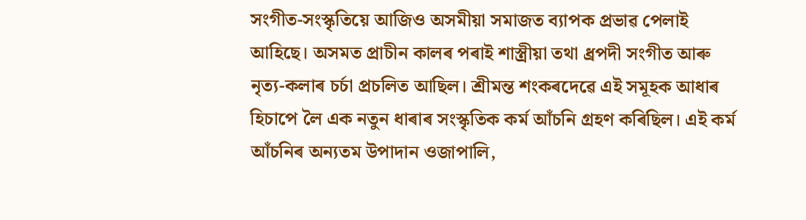সংগীত-সংস্কৃতিয়ে আজিও অসমীয়া সমাজত ব্যাপক প্ৰভাৱ পেলাই আহিছে। অসমত প্ৰাচীন কালৰ পৰাই শাস্ত্ৰীয়া তথা ধ্ৰপদী সংগীত আৰু নৃত্য-কলাৰ চৰ্চা প্ৰচলিত আছিল। শ্ৰীমন্ত শংকৰদেৱে এই সমূহক আধাৰ হিচাপে লৈ এক নতুন ধাৰাৰ সংস্কৃতিক কৰ্ম আঁচনি গ্ৰহণ কৰিছিল। এই কৰ্ম আঁচনিৰ অন্যতম উপাদান ওজাপালি,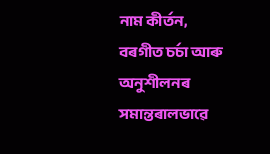নাম কীৰ্তন, বৰগীত চৰ্চা আৰু অনুশীলনৰ সমান্তৰালভাৱে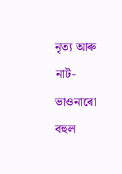নৃত্য আৰু নাট-ভাওনাৰো বহুল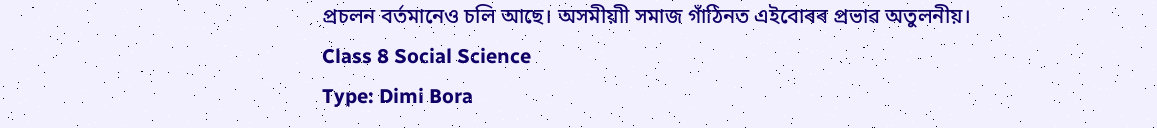প্ৰচলন বৰ্তমানেও চলি আছে। অসমীয়াী সমাজ গাঁঠিনত এইবোৰৰ প্ৰভাৱ অতুলনীয়।
Class 8 Social Science
Type: Dimi Bora